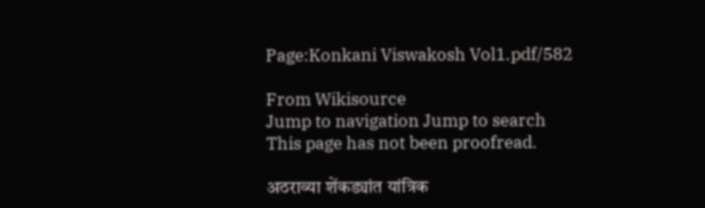Page:Konkani Viswakosh Vol1.pdf/582

From Wikisource
Jump to navigation Jump to search
This page has not been proofread.

अठराव्या शेंकड्यांत यांत्रिक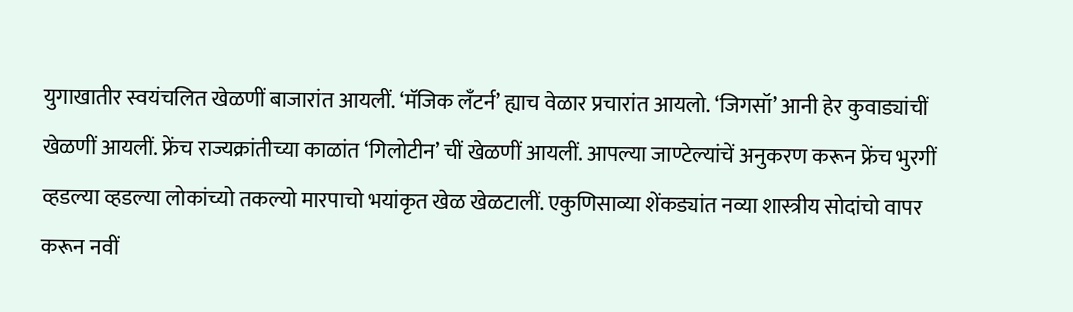युगाखातीर स्वयंचलित खेळणीं बाजारांत आयलीं. ‘मॅजिक लँटर्न’ ह्याच वेळार प्रचारांत आयलो. ‘जिगसॉ’ आनी हेर कुवाड्यांचीं खेळणीं आयलीं. फ्रेंच राज्यक्रांतीच्या काळांत ‘गिलोटीन’ चीं खेळणीं आयलीं. आपल्या जाण्टेल्यांचें अनुकरण करून फ्रेंच भुरगीं व्हडल्या व्हडल्या लोकांच्यो तकल्यो मारपाचो भयांकृत खेळ खेळटालीं. एकुणिसाव्या शेंकड्यांत नव्या शास्त्रीय सोदांचो वापर करून नवीं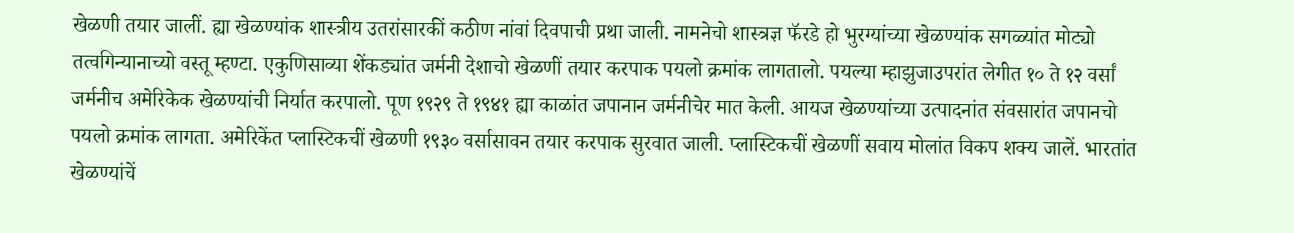खेळणी तयार जालीं. ह्या खेळण्यांक शास्त्रीय उतरांसारकीं कठीण नांवां दिवपाची प्रथा जाली. नामनेचो शास्त्रज्ञ फॅरडे हो भुरग्यांच्या खेळण्यांक सगळ्यांत मोट्यो तत्वगिन्यानाच्यो वस्तू म्हण्टा. एकुणिसाव्या शेंकड्यांत जर्मनी देशाचो खेळणीं तयार करपाक पयलो क्रमांक लागतालो. पयल्या म्हाझुजाउपरांत लेगीत १० ते १२ वर्सां जर्मनीच अमेरिकेक खेळण्यांची निर्यात करपालो. पूण १९२९ ते १९४१ ह्या काळांत जपानान जर्मनीचेर मात केली. आयज खेळण्यांच्या उत्पादनांत संवसारांत जपानचो पयलो क्रमांक लागता. अमेरिकेंत प्लास्टिकचीं खेळणी १९३० वर्सासावन तयार करपाक सुरवात जाली. प्लास्टिकचीं खेळणीं सवाय मोलांत विकप शक्य जालें. भारतांत खेळण्यांचें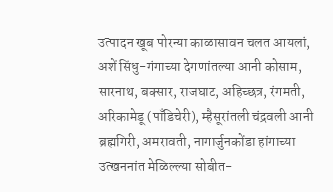उत्पादन खूब पोरन्या काळासावन चलत आयलां, अशें सिंधु-गंगाच्या देगणांतल्या आनी कोसाम, सारनाथ, बक्सार, राजघाट, अहिच्छत्र, रंगमती, अरिकामेडू (पाँडिचेरी), म्हैसूरांतली चंद्रवली आनी ब्रह्मगिरी, अमरावती, नागार्जुनकोंडा हांगाच्या उत्खननांत मेळिल्ल्या सोबीत-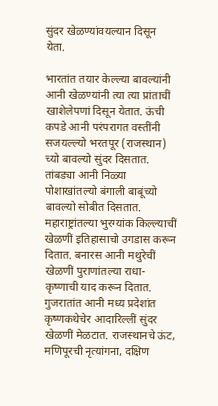सुंदर खेळण्यांवयल्यान दिसून येता.

भारतांत तयार केल्ल्या बावल्यांनी आनी खेळण्यांनी त्या त्या प्रांताचीं खाशेलेपणां दिसून येतात. ऊंची कपडे आनी परंपरागत वस्तींनी सजयल्ल्यो भरतपूर (राजस्थान) च्यो बावल्यो सुंदर दिसतात. तांबड्या आनी निळ्या पोशाखांतल्यो बंगाली बाबूंच्यो बावल्यो सोबीत दिसतात. महाराष्ट्रांतल्या भुरग्यांक किल्ल्याचीं खेळणीं इतिहासाचो उगडास करून दितात. बनारस आनी मथुरेचीं खेळणीं पुराणांतल्या राधा-कृष्णाची याद करून दितात. गुजरातांत आनी मध्य प्रदेशांत कृष्णकथेचेर आदारिल्लीं सुंदर खेळणीं मेळटात. राजस्थानचे ऊंट, मणिपूरची नृत्यांगना, दक्षिण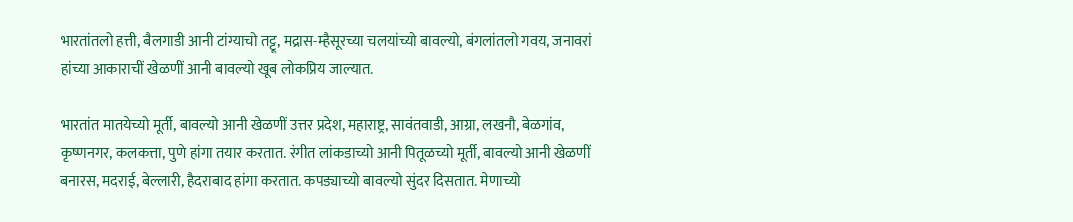भारतांतलो हत्ती, बैलगाडी आनी टांग्याचो तट्टू, मद्रास-म्हैसूरच्या चलयांच्यो बावल्यो, बंगलांतलो गवय, जनावरां हांच्या आकाराचीं खेळणीं आनी बावल्यो खूब लोकप्रिय जाल्यात.

भारतांत मातयेच्यो मूर्ती, बावल्यो आनी खेळणीं उत्तर प्रदेश, महाराष्ट्र, सावंतवाडी, आग्रा, लखनौ, बेळगांव, कृष्णनगर, कलकत्ता, पुणे हांगा तयार करतात. रंगीत लांकडाच्यो आनी पितूळच्यो मूर्ती, बावल्यो आनी खेळणीं बनारस, मदराई, बेल्लारी, हैदराबाद हांगा करतात. कपड्याच्यो बावल्यो सुंदर दिसतात. मेणाच्यो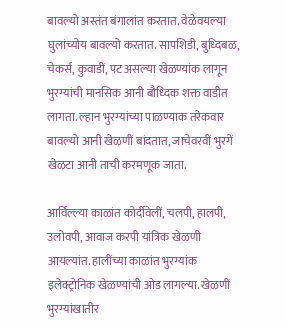बावल्यो अस्तंत बंगालांत करतात. वेळेवयल्या घुलांच्योय बावल्यो करतात. सापशिडी, बुध्दिबळ, चेकर्स, कुवाडीं, पट असल्या खेळण्यांक लागून भुरग्यांची मानसिक आनी बौध्दिक शक्त वाडीत लागता. ल्हान भुरग्यांच्या पाळण्याक तरेकवार बावल्यो आनी खेळणीं बांदतात, जाचेवरवीं भुरगें खेळटा आनी ताची करमणूक जाता.

आर्विल्ल्या काळांत कोर्दीवेलीं, चलपी, हालपी, उलोवपी, आवाज करपी यांत्रिक खेळणी आयल्यांत. हालींच्या काळांत भुरग्यांक इलेक्ट्रोनिक खेळण्यांची ओड लागल्या. खेळणीं भुरग्यांखातीर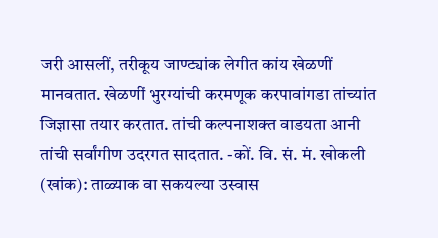जरी आसलीं, तरीकूय जाण्ट्यांक लेगीत कांय खेळणीं मानवतात. खेळणीं भुरग्यांची करमणूक करपावांगडा तांच्यांत जिज्ञासा तयार करतात. तांची कल्पनाशक्त वाडयता आनी तांची सर्वांगीण उदरगत सादतात. -कों. वि. सं. मं. खोकली (खांक): ताळ्याक वा सकयल्या उस्वास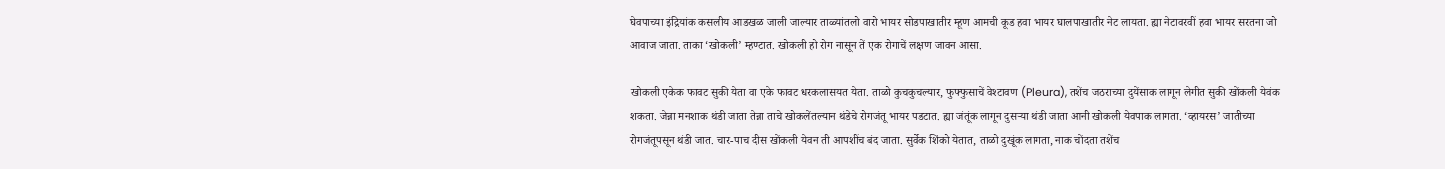घेवपाच्या इंद्रियांक कसलीय आडखळ जाली जाल्यार ताळ्यांतलो वारो भायर सोडपाखातीर म्हूण आमची कूड हवा भायर घालपाखातीर नेट लायता. ह्या नेटावरवीं हवा भायर सरतना जो आवाज जाता. ताका ‘खोकली’ म्हण्टात. खोकली हो रोग नासून तें एक रोगाचें लक्षण जावन आसा.

खोकली एकेक फावट सुकी येता वा एके फावट धरकलासयत येता. ताळो कुचकुचल्यार, फुफ्फुसाचें वेश्टावण (Pleura), तशेंच जठराच्या दुयेंसाक लागून लेगीत सुकी खोंकली येवंक शकता. जेन्ना मनशाक थंडी जाता तेन्ना ताचे खोकलेंतल्यान थंडेचे रोगजंतू भायर पडटात. ह्या जंतूंक लागून दुसऱ्या थंडी जाता आनी खोकली येवपाक लागता. ‘व्हायरस’ जातीच्या रोगजंतूपसून थंडी जात. चार-पाच दीस खोंकली येवन ती आपशींच बंद जाता. सुर्वेक शिंको येतात, ताळो दुखूंक लागता, नाक चोंदता तशेंच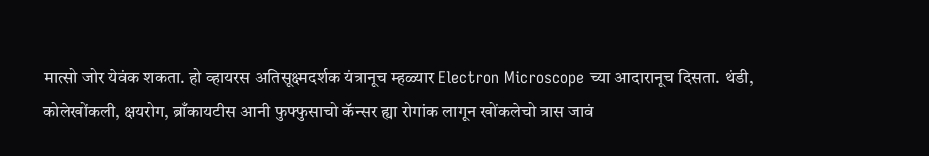मात्सो जोर येवंक शकता. हो व्हायरस अतिसूक्ष्मदर्शक यंत्रानूच म्हळ्यार Electron Microscope च्या आदारानूच दिसता. थंडी, कोलेखोंकली, क्षयरोग, ब्राँकायटीस आनी फुफ्फुसाचो कॅन्सर ह्या रोगांक लागून खोंकलेचो त्रास जावं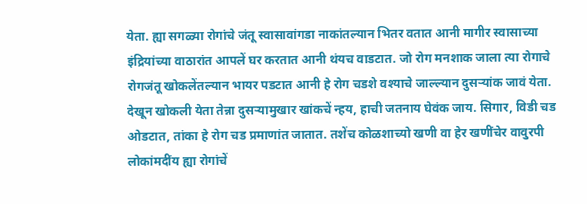येता. ह्या सगळ्या रोगांचे जंतू स्वासावांगडा नाकांतल्यान भितर वतात आनी मागीर स्वासाच्या इंद्रियांच्या वाठारांत आपलें घर करतात आनी थंयच वाडटात. जो रोग मनशाक जाला त्या रोगाचे रोगजंतू खोकलेंतल्यान भायर पडटात आनी हे रोग चडशे वश्याचे जाल्ल्यान दुसऱ्यांक जावं येता. देखून खोकली येता तेन्ना दुसऱ्यामुखार खांकचें न्हय, हाची जतनाय घेवंक जाय. सिगार, विडी चड ओडटात, तांका हे रोग चड प्रमाणांत जातात. तशेंच कोळशाच्यो खणी वा हेर खणींचेर वावुरपी लोकांमदींय ह्या रोगांचें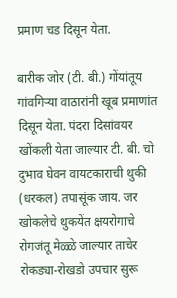प्रमाण चड दिसून येता.

बारीक जोर (टी. बी.) गोंयांतूय गांवगिऱ्या वाठारांनी खूब प्रमाणांत दिसून येता. पंदरा दिसांवयर खोंकली येता जाल्यार टी. बी. चो दुभाव घेवन वायटकाराची थुकी (धरकल) तपासूंक जाय. जर खोकलेचे थुकयेंत क्षयरोगाचे रोगजंतू मेळ्ळे जाल्यार ताचेर रोकड्या-रोखडो उपचार सुरू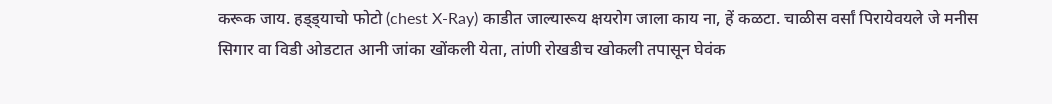करूक जाय. हड्ड्याचो फोटो (chest X-Ray) काडीत जाल्यारूय क्षयरोग जाला काय ना, हें कळटा. चाळीस वर्सां पिरायेवयले जे मनीस सिगार वा विडी ओडटात आनी जांका खोंकली येता, तांणी रोखडीच खोकली तपासून घेवंक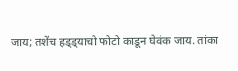जाय; तशेंच हड्ड्याचो फोटो काडून घेवंक जाय. तांका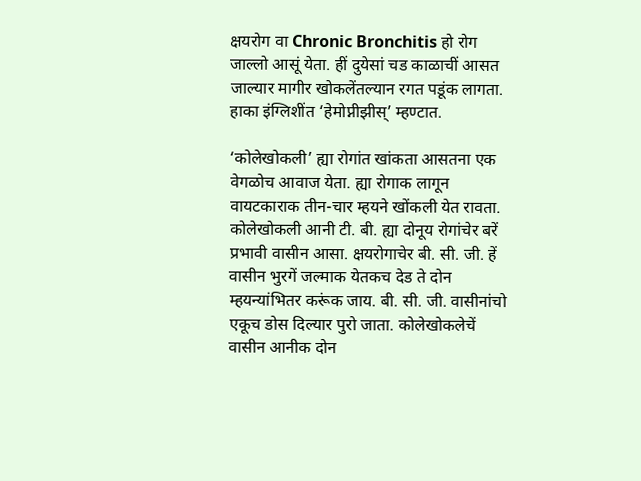क्षयरोग वा Chronic Bronchitis हो रोग जाल्लो आसूं येता. हीं दुयेसां चड काळाचीं आसत जाल्यार मागीर खोकलेंतल्यान रगत पडूंक लागता. हाका इंग्लिशींत ‘हेमोप्नीझीस्’ म्हण्टात.

‘कोलेखोकली’ ह्या रोगांत खांकता आसतना एक वेगळोच आवाज येता. ह्या रोगाक लागून वायटकाराक तीन-चार म्हयने खोंकली येत रावता. कोलेखोकली आनी टी. बी. ह्या दोनूय रोगांचेर बरें प्रभावी वासीन आसा. क्षयरोगाचेर बी. सी. जी. हें वासीन भुरगें जल्माक येतकच देड ते दोन म्हयन्यांभितर करूंक जाय. बी. सी. जी. वासीनांचो एकूच डोस दिल्यार पुरो जाता. कोलेखोकलेचें वासीन आनीक दोन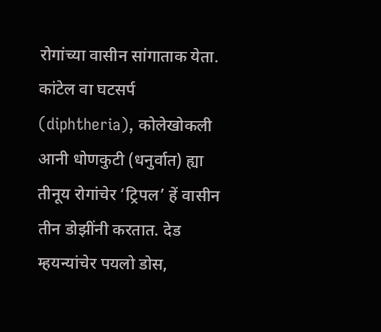रोगांच्या वासीन सांगाताक येता. कांटेल वा घटसर्प (diphtheria), कोलेखोकली आनी धोणकुटी (धनुर्वात) ह्या तीनूय रोगांचेर ‘ट्रिपल’ हें वासीन तीन डोझींनी करतात. देड म्हयन्यांचेर पयलो डोस,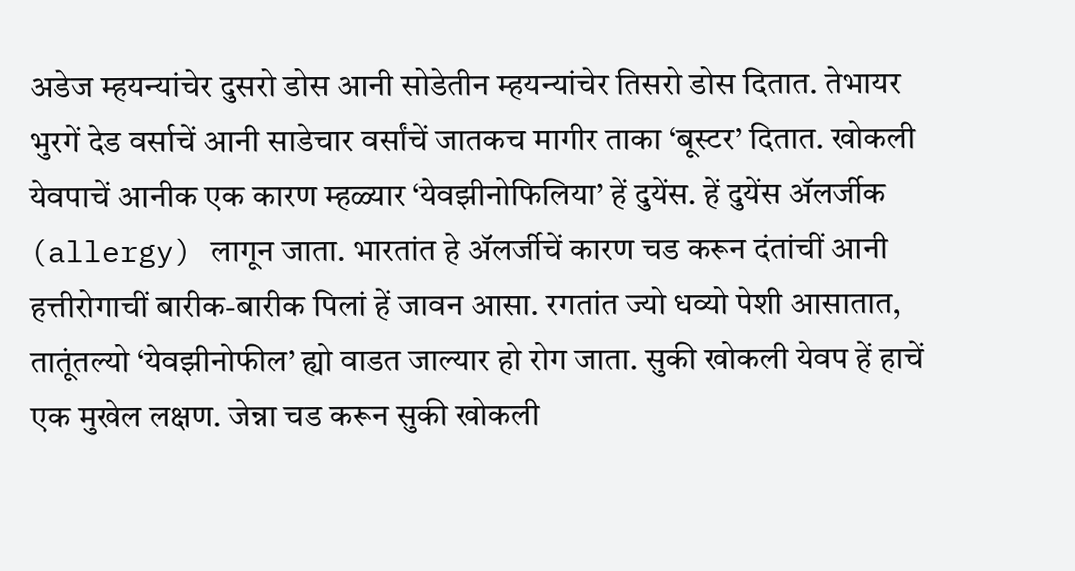अडेज म्हयन्यांचेर दुसरो डोस आनी सोडेतीन म्हयन्यांचेर तिसरो डोस दितात. तेभायर भुरगें देड वर्साचें आनी साडेचार वर्सांचें जातकच मागीर ताका ‘बूस्टर’ दितात. खोकली येवपाचें आनीक एक कारण म्हळ्यार ‘येवझीनोफिलिया’ हें दुयेंस. हें दुयेंस ॲलर्जीक (allergy) लागून जाता. भारतांत हे ॲलर्जीचें कारण चड करून दंतांचीं आनी हत्तीरोगाचीं बारीक-बारीक पिलां हें जावन आसा. रगतांत ज्यो धव्यो पेशी आसातात, तातूंतल्यो ‘येवझीनोफील’ ह्यो वाडत जाल्यार हो रोग जाता. सुकी खोकली येवप हें हाचें एक मुखेल लक्षण. जेन्ना चड करून सुकी खोकली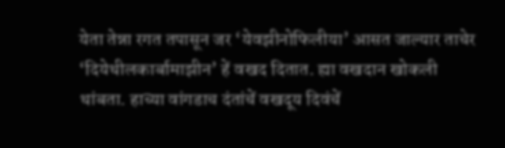येता तेन्ना रगत तपासून जर ‘येवझीनोफिलीया’ आसत जाल्यार ताचेर ‘दियेथीलकार्बामाझीन’ हें वखद दितात. ह्या वखदान खोकली थांबता. हाच्या वांगडाच दंतांचें वखदूय दिवंचें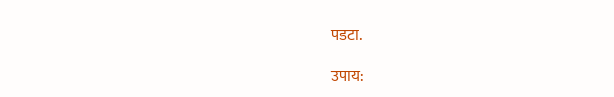पडटा.

उपाय: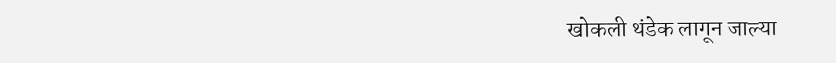खोकली थंडेक लागून जाल्या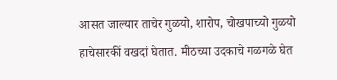आसत जाल्यार ताचेर गुळयो, शारोप, चोखपाच्यो गुळयो हाचेसारकीं वखदां घेतात. मीठच्या उदकाचे गळगळे घेत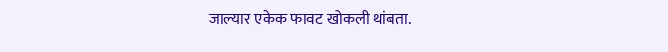जाल्यार एकेक फावट खोकली थांबता.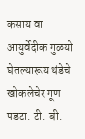कसाय वा आयुर्वेदीक गुळयो घेतल्यारूय थंडेचे खोकलेचेर गूण पडटा. टी. बी.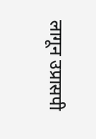लागून उप्रासपी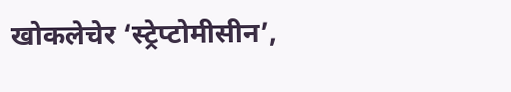खोकलेचेर ‘स्ट्रेप्टोमीसीन’,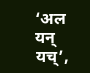‘अल यन् यच्’,